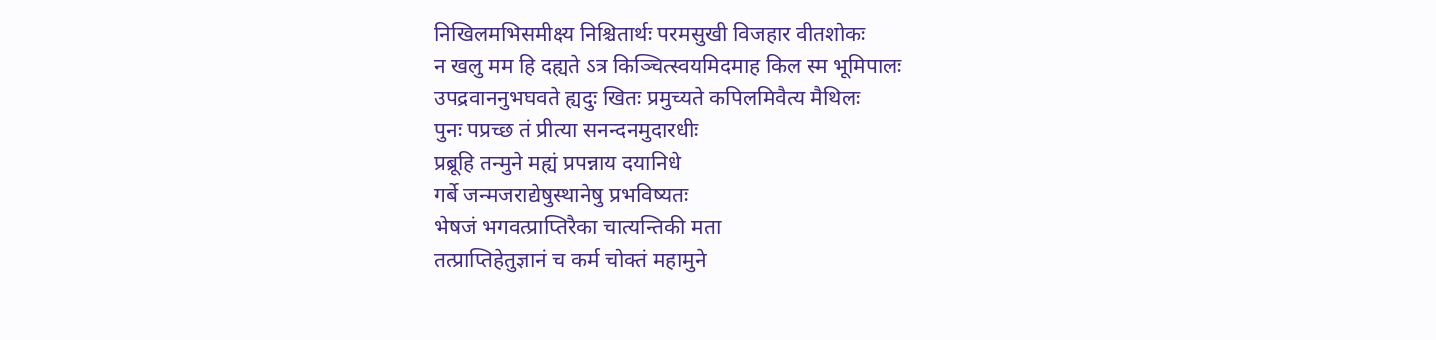निखिलमभिसमीक्ष्य निश्चितार्थः परमसुखी विजहार वीतशोकः
न खलु मम हि दह्यते ऽत्र किञ्चित्स्वयमिदमाह किल स्म भूमिपालः
उपद्रवाननुभघवते ह्यदुः खितः प्रमुच्यते कपिलमिवैत्य मैथिलः
पुनः पप्रच्छ तं प्रीत्या सनन्दनमुदारधीः
प्रब्रूहि तन्मुने मह्यं प्रपन्नाय दयानिधे
गर्बे जन्मजराद्येषुस्थानेषु प्रभविष्यतः
भेषजं भगवत्प्राप्तिरैका चात्यन्तिकी मता
तत्प्राप्तिहेतुज्ञानं च कर्म चोक्तं महामुने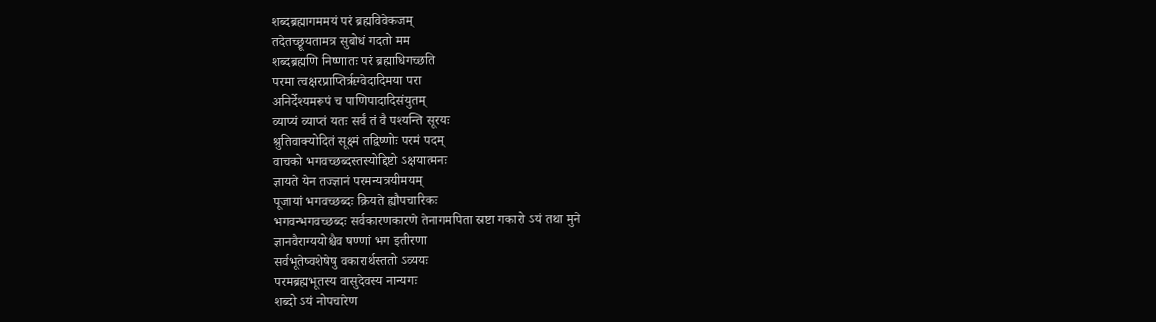शब्दब्रह्मागममयं परं ब्रह्मविवेकजम्
तदेतच्छ्रूयतामत्र सुबोधं गदतो मम
शब्दब्रह्मणि निष्णातः परं ब्रह्माधिगच्छति
परमा त्वक्षरप्राप्तिरृग्वेदादिमया परा
अनिर्देश्यमरूपं च पाणिपादादिसंयुतम्
व्याप्यं व्याप्तं यतः सर्वं तं वै पश्यन्ति सूरयः
श्रुतिवाक्योदितं सूक्ष्मं तद्विष्णोः परमं पदम्
वाचको भगवच्छब्दस्तस्योद्दिष्टो ऽक्षयात्मनः
ज्ञायते येन तज्ज्ञानं परमन्यत्रयीमयम्
पूजायां भगवच्छब्दः क्रियते ह्यौपचारिकः
भगवन्भगवच्छब्दः सर्वकारणकारणे तेनागमपिता स्रष्टा गकारो ऽयं तथा मुने
ज्ञानवैराग्ययोश्चैव षण्णां भग इतीरणा
सर्वभूतेष्वशेषेषु वकारार्थस्ततो ऽव्ययः
परमब्रह्मभूतस्य वासुदेवस्य नान्यगः
शब्दो ऽयं नोपचारेण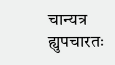चान्यत्र ह्युपचारतः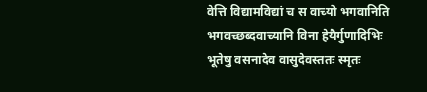वेत्ति विद्यामविद्यां च स वाच्यो भगवानिति
भगवच्छब्दवाच्यानि विना हेयैर्गुणादिभिः
भूतेषु वसनादेव वासुदेवस्ततः स्मृतः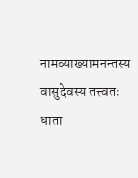नामव्याख्यामनन्तस्य वासुदेवस्य तत्त्वतः
धाता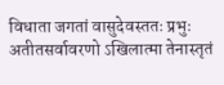विधाता जगतां वासुदेवस्ततः प्रभुः
अतीतसर्वावरणो ऽखिलात्मा तेनास्तृतं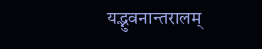यद्भुवनान्तरालम्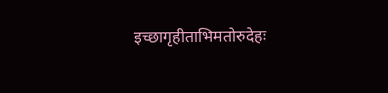इच्छागृहीताभिमतोरुदेहः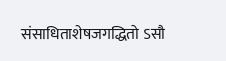संसाधिताशेषजगद्धितो ऽसौ